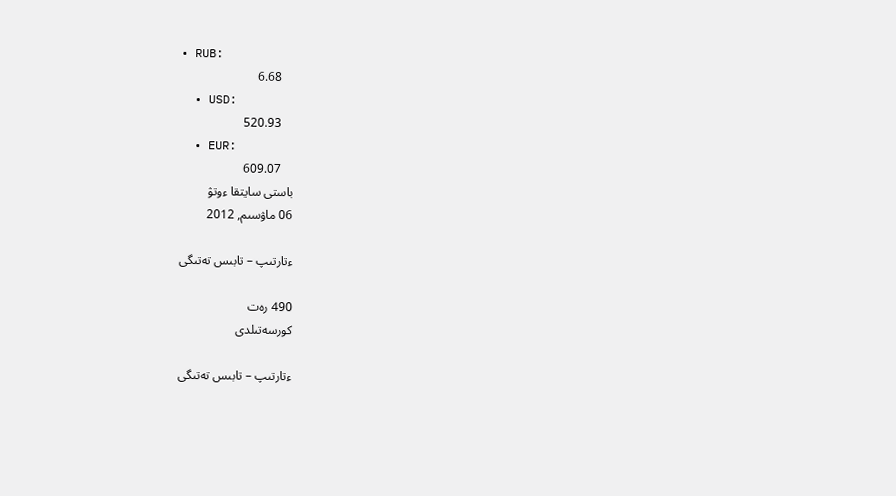• RUB:
    6.68
  • USD:
    520.93
  • EUR:
    609.07
باستى سايتقا ءوتۋ
06 ماۋسىم, 2012

ءتارتىپ – تابىس تەتىگى

490 رەت
كورسەتىلدى

ءتارتىپ – تابىس تەتىگى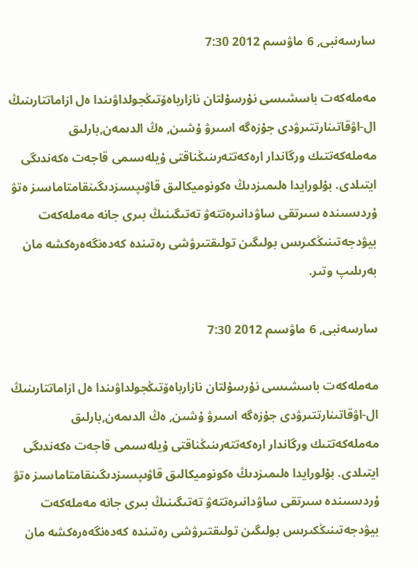سارسەنبى, 6 ماۋسىم 2012 7:30

مەملەكەت باسشىسى نۇرسۇلتان نازارباەۆتىڭجولداۋىندا ەل ازاماتتارىنىڭ ال-اۋقاتىنارتتىرۋدى جۇزەگە اسىرۋ ۇشىن, ەڭ الدىمەن,بارلىق مەملەكەتتىك ورگاندار ارەكەتتەرىنىڭناقتى ۇيلەسىمى قاجەت ەكەندىگى ايتىلدى. بۇلورايدا ەلىمىزدىڭ ەكونوميكالىق قاۋىپسىزدىگىنقامتاماسىز ەتۋ ۇردىسىندە سىرتقى ساۋدانىرەتتەۋ تەتىگىنىڭ بىرى جانە مەملەكەت بيۋدجەتىنىڭكىرىس بولىگىن تولىقتىرۋشى رەتىندە كەدەنگەەرەكشە مان بەرىلىپ وتىر.

سارسەنبى, 6 ماۋسىم 2012 7:30

مەملەكەت باسشىسى نۇرسۇلتان نازارباەۆتىڭجولداۋىندا ەل ازاماتتارىنىڭ ال-اۋقاتىنارتتىرۋدى جۇزەگە اسىرۋ ۇشىن, ەڭ الدىمەن,بارلىق مەملەكەتتىك ورگاندار ارەكەتتەرىنىڭناقتى ۇيلەسىمى قاجەت ەكەندىگى ايتىلدى. بۇلورايدا ەلىمىزدىڭ ەكونوميكالىق قاۋىپسىزدىگىنقامتاماسىز ەتۋ ۇردىسىندە سىرتقى ساۋدانىرەتتەۋ تەتىگىنىڭ بىرى جانە مەملەكەت بيۋدجەتىنىڭكىرىس بولىگىن تولىقتىرۋشى رەتىندە كەدەنگەەرەكشە مان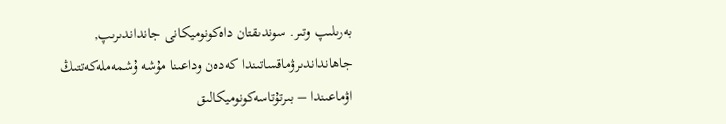بەرىلىپ وتىر. سوندىقتان داەكونوميكانى جانداندىرىپ, جاھانداندىرۋماقساتىندا كەدەن وداعىنا مۇشە ۇشمەملەكەتتىڭ اۋماعىندا – بىرتۇتاسەكونوميكالىق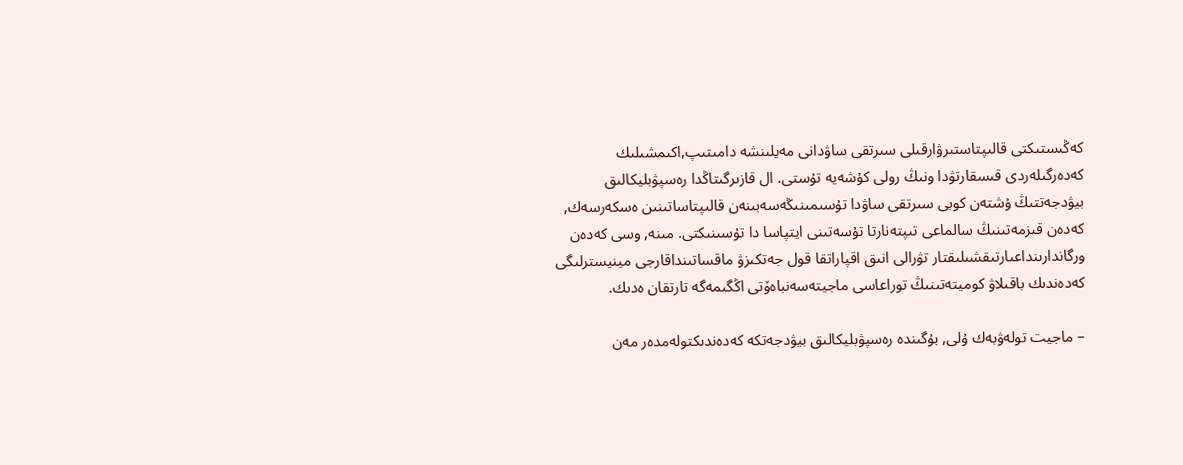كەڭىستىكتى قالىپتاستىرۋارقىلى سىرتقى ساۋدانى مەيلىنشە دامىتىپ,اكىمشىلىك كەدەرگىلەردى قىسقارتۋدا ونىڭ رولى كۇشەيە تۇستى. ال قازىرگىتاڭدا رەسپۋبليكالىق بيۋدجەتتىڭ ۇشتەن كوبى سىرتقى ساۋدا تۇسىمىنىڭەسەبىنەن قالىپتاساتىنىن ەسكەرسەك, كەدەن قىزمەتىنىڭ سالماعى تىپتەنارتا تۇسەتىنى ايتپاسا دا تۇسىنىكتى. مىنە, وسى كەدەن ورگاندارىنداعىارتىقشىلىقتار تۋرالى انىق اقپاراتقا قول جەتكىزۋ ماقساتىنداقارجى مينيسترلىگى كەدەندىك باقىلاۋ كوميتەتىنىڭ توراعاسى ماجيتەسەنباەۆتى اڭگىمەگە تارتقان ەدىك.

– ماجيت تولەۋبەك ۇلى, بۇگىندە رەسپۋبليكالىق بيۋدجەتكە كەدەندىكتولەمدەر مەن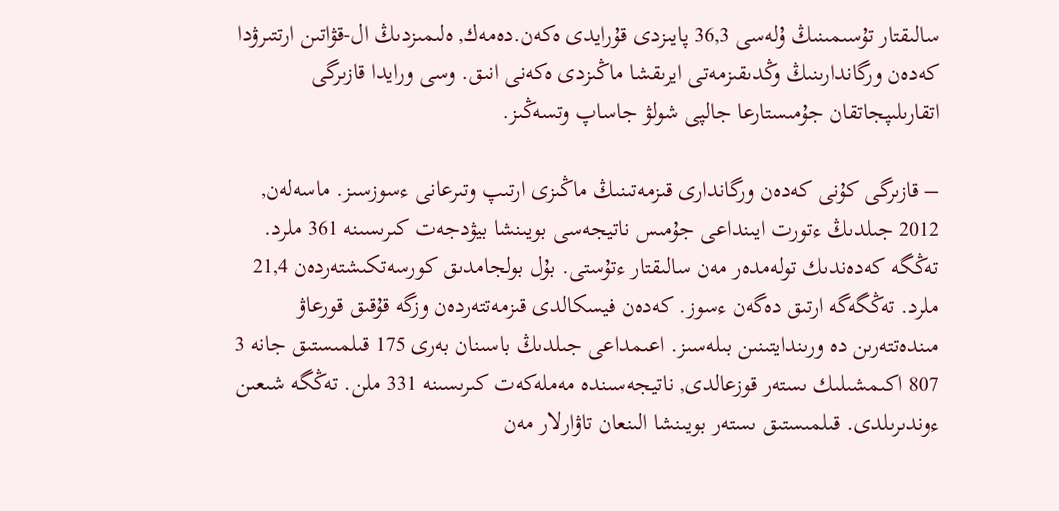سالىقتار تۇسىمىنىڭ ۇلەسى 36,3 پايىزدى قۇرايدى ەكەن.دەمەك, ەلىمىزدىڭ ال-قۋاتىن ارتتىرۋدا كەدەن ورگاندارىنىڭ وڭدىقىزمەتى ايرىقشا ماڭىزدى ەكەنى انىق. وسى ورايدا قازىرگى اتقارىلىپجاتقان جۇمىستارعا جالپى شولۋ جاساپ وتسەڭىز.

– قازىرگى كۇنى كەدەن ورگاندارى قىزمەتىنىڭ ماڭىزى ارتىپ وتىرعانى ءسوزسىز. ماسەلەن, 2012 جىلدىڭ ءتورت ايىنداعى جۇمىس ناتيجەسى بويىنشا بيۋدجەت كىرىسىنە 361 ملرد. تەڭگە كەدەندىك تولەمدەر مەن سالىقتار ءتۇستى. بۇل بولجامدىق كورسەتكىشتەردەن 21,4 ملرد. تەڭگەگە ارتىق دەگەن ءسوز. كەدەن فيسكالدى قىزمەتتەردەن وزگە قۇقىق قورعاۋ مىندەتتەرىن دە ورىندايتىنىن بىلەسىز. اعىمداعى جىلدىڭ باسىنان بەرى 175 قىلمىستىق جانە 3 807 اكىمشىلىك ىستەر قوزعالدى, ناتيجەسىندە مەملەكەت كىرىسىنە 331 ملن. تەڭگە شىعىن ءوندىرىلدى. قىلمىستىق ىستەر بويىنشا الىنعان تاۋارلار مەن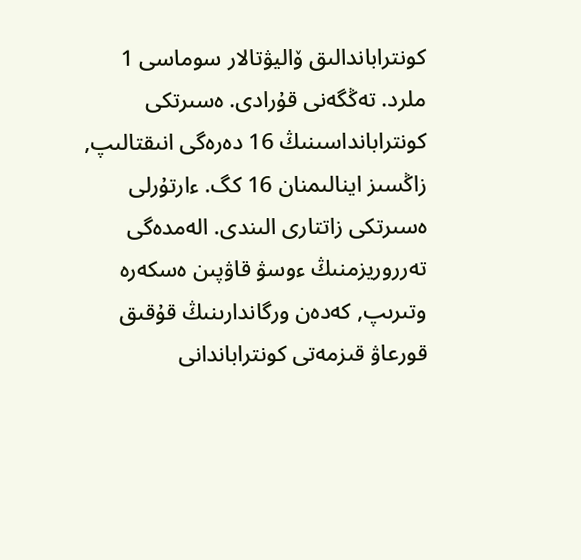كونتراباندالىق ۆاليۋتالار سوماسى 1 ملرد. تەڭگەنى قۇرادى. ەسىرتكى كونترابانداسىنىڭ 16 دەرەگى انىقتالىپ, زاڭسىز اينالىمنان 16 كگ. ءارتۇرلى ەسىرتكى زاتتارى الىندى. الەمدەگى تەرروريزمنىڭ ءوسۋ قاۋپىن ەسكەرە وتىرىپ, كەدەن ورگاندارىنىڭ قۇقىق قورعاۋ قىزمەتى كونتراباندانى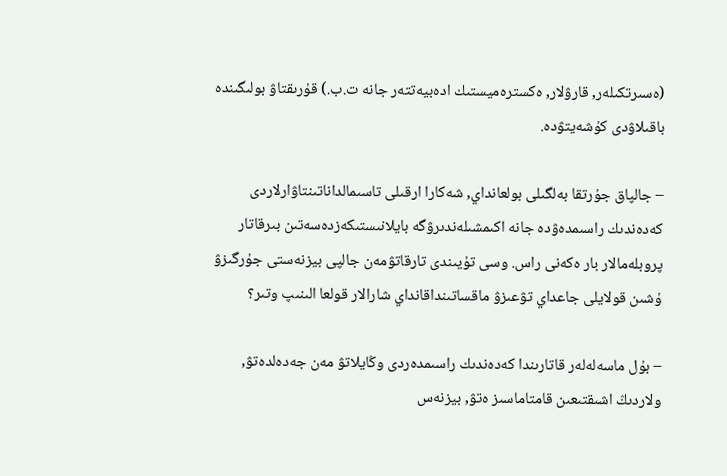(ەسىرتكىلەر, قارۋلار, ەكسترەميستىك ادەبيەتتەر جانە ت.ب.) قۇرىقتاۋ بولىگىندە باقىلاۋدى كۇشەيتۋدە.

– جالپاق جۇرتقا بەلگىلى بولعانداي, شەكارا ارقىلى تاسىمالداناتىنتاۋارلاردى كەدەندىك راسىمدەۋدە جانە اكىمشىلەندىرۋگە بايلانىستىكەزدەسەتىن بىرقاتار پروبلەمالار بار ەكەنى راس. وسى تۇيىندى تارقاتۋمەن جالپى بيزنەستى جۇرگىزۋ ۇشىن قولايلى جاعداي تۋعىزۋ ماقساتىنداقانداي شارالار قولعا الىنىپ وتىر؟

– بۇل ماسەلەلەر قاتارىندا كەدەندىك راسىمدەردى وڭايلاتۋ مەن جەدەلدەتۋ, ولاردىڭ اشىقتىعىن قامتاماسىز ەتۋ, بيزنەس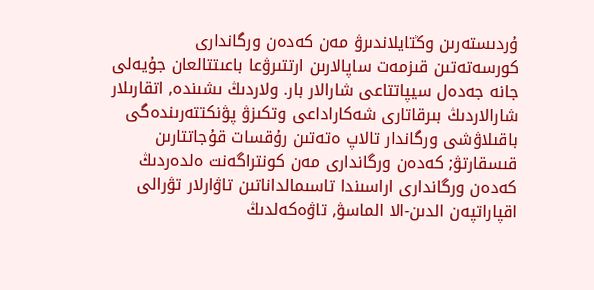ۇردىستەرىن وڭتايلاندىرۋ مەن كەدەن ورگاندارى كورسەتەتىن قىزمەت ساپالارىن ارتتىرۋعا باعىتتالعان جۇيەلى جانە جەدەل سيپاتتاعى شارالار بار. ولاردىڭ ىشىندە, اتقارىلار شارالاردىڭ بىرقاتارى شەكاراداعى وتكىزۋ پۋنكتتەرىندەگى باقىلاۋشى ورگاندار تالاپ ەتەتىن رۇقسات قۇجاتتارىن قىسقارتۋ; كەدەن ورگاندارى مەن كونتراگەنت ەلدەردىڭ كەدەن ورگاندارى اراسىندا تاسىمالداناتىن تاۋارلار تۋرالى اقپاراتپەن الدىن-الا الماسۋ, تاۋەكەلدىڭ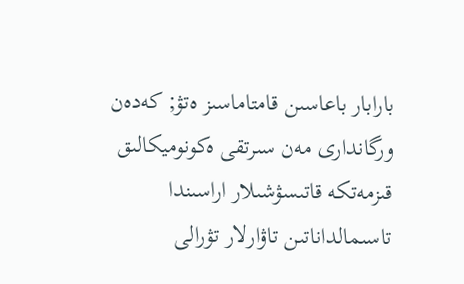بارابار باعاسىن قامتاماسىز ەتۋ; كەدەن ورگاندارى مەن سىرتقى ەكونوميكالىق قىزمەتكە قاتىسۋشىلار اراسىندا تاسىمالداناتىن تاۋارلار تۋرالى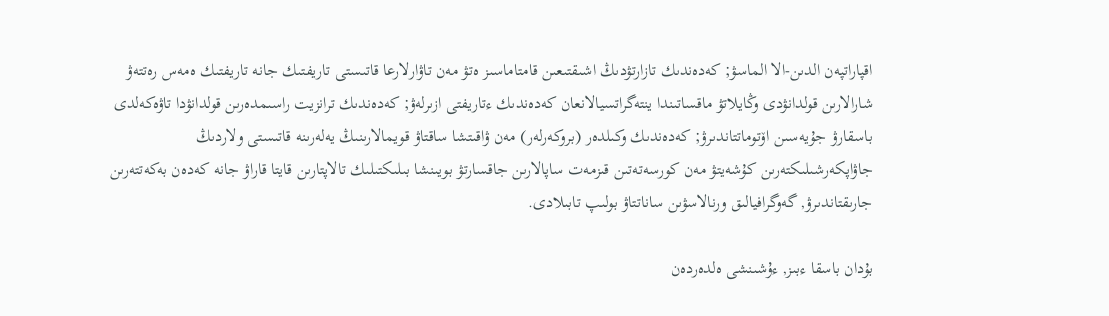اقپاراتپەن الدىن-الا الماسۋ; كەدەندىك تازارتۋدىڭ اشىقتىعىن قامتاماسىز ەتۋ مەن تاۋارلارعا قاتىستى تاريفتىك جانە تاريفتىك ەمەس رەتتەۋ شارالارىن قولدانۋدى وڭايلاتۋ ماقساتىندا ينتەگراتسيالانعان كەدەندىك ءتاريفتى ازىرلەۋ; كەدەندىك ترانزيت راسىمدەرىن قولدانۋدا تاۋەكەلدى باسقارۋ جۇيەسىن اۆتوماتتاندىرۋ; كەدەندىك وكىلدەر (بروكەرلەر) مەن ۋاقىتشا ساقتاۋ قويمالارىنىڭ يەلەرىنە قاتىستى ولاردىڭ جاۋاپكەرشىلىكتەرىن كۇشەيتۋ مەن كورسەتەتىن قىزمەت ساپالارىن جاقسارتۋ بويىنشا بىلىكتىلىك تالاپتارىن قايتا قاراۋ جانە كەدەن بەكەتتەرىن جارىقتاندىرۋ, گەوگرافيالىق ورنالاسۋىن ساناتتاۋ بولىپ تابىلادى.

بۇدان باسقا ءبىز, ءۇشىنشى ەلدەردەن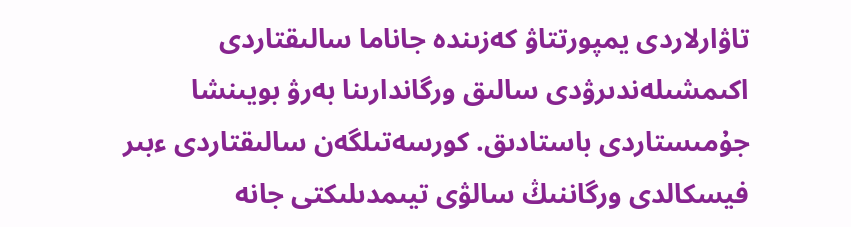تاۋارلاردى يمپورتتاۋ كەزىندە جاناما سالىقتاردى اكىمشىلەندىرۋدى سالىق ورگاندارىنا بەرۋ بويىنشا جۇمىستاردى باستادىق. كورسەتىلگەن سالىقتاردى ءبىر فيسكالدى ورگاننىڭ سالۋى تيىمدىلىكتى جانە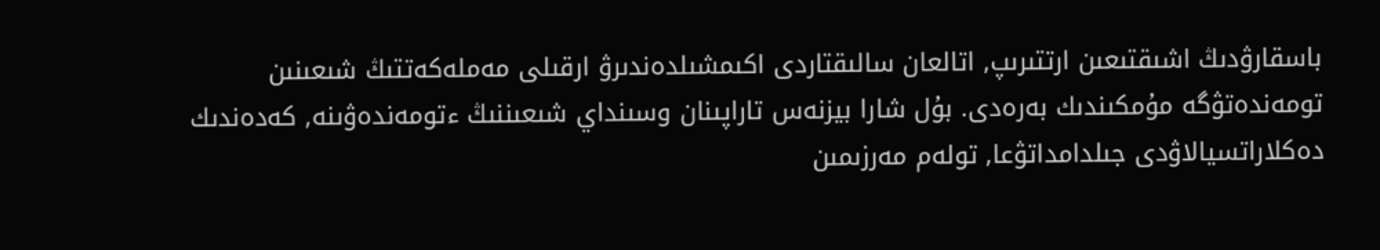باسقارۋدىڭ اشىقتىعىن ارتتىرىپ, اتالعان سالىقتاردى اكىمشىلدەندىرۋ ارقىلى مەملەكەتتىڭ شىعىنىن تومەندەتۋگە مۇمكىندىك بەرەدى. بۇل شارا بيزنەس تاراپىنان وسىنداي شىعىننىڭ ءتومەندەۋىنە, كەدەندىك دەكلاراتسيالاۋدى جىلدامداتۋعا, تولەم مەرزىمىن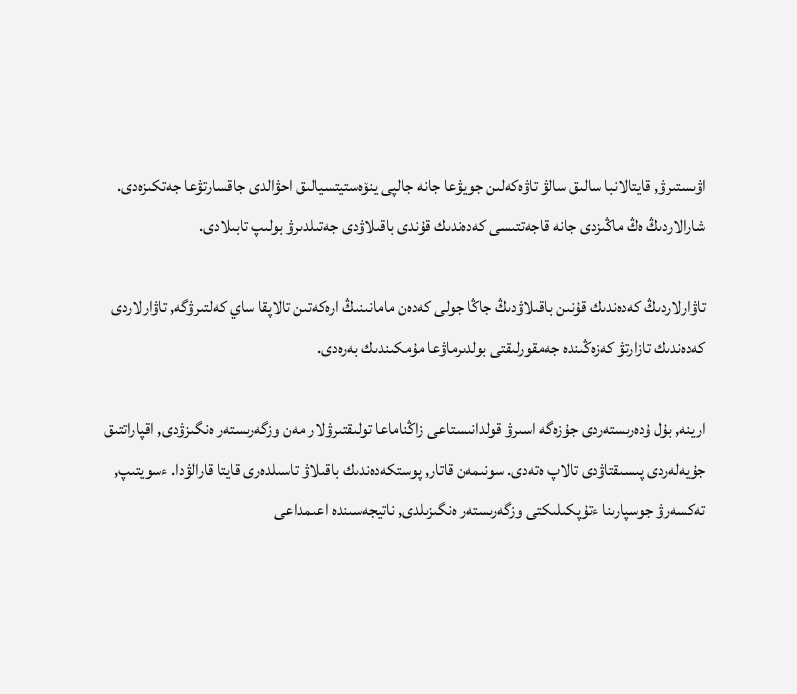اۋىستىرۋ, قايتالانبا سالىق سالۋ تاۋەكەلىن جويۋعا جانە جالپى ينۆەستيتسيالىق احۋالدى جاقسارتۋعا جەتكىزەدى. شارالاردىڭ ەڭ ماڭىزدى جانە قاجەتتىسى كەدەندىك قۇندى باقىلاۋدى جەتىلدىرۋ بولىپ تابىلادى.

تاۋارلاردىڭ كەدەندىك قۇنىن باقىلاۋدىڭ جاڭا جولى كەدەن مامانىنىڭ ارەكەتىن تالاپقا ساي كەلتىرۋگە, تاۋارلاردى كەدەندىك تازارتۋ كەزەڭىندە جەمقورلىقتى بولدىرماۋعا مۇمكىندىك بەرەدى.

ارينە, بۇل ۇدەرىستەردى جۇزەگە اسىرۋ قولدانىستاعى زاڭناماعا تولىقتىرۋلار مەن وزگەرىستەر ەنگىزۋدى, اقپاراتتىق جۇيەلەردى پىسىقتاۋدى تالاپ ەتەدى. سونىمەن قاتار, پوستكەدەندىك باقىلاۋ تاسىلدەرى قايتا قارالۋدا. ءسويتىپ, تەكسەرۋ جوسپارىنا ءتۇپكىلىكتى وزگەرىستەر ەنگىزىلدى, ناتيجەسىندە اعىمداعى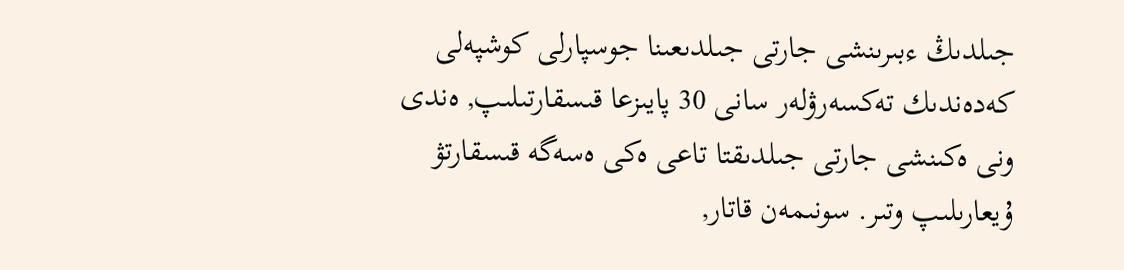جىلدىڭ ءبىرىنشى جارتى جىلدىعىنا جوسپارلى كوشپەلى كەدەندىك تەكسەرۋلەر سانى 30 پايىزعا قىسقارتىلىپ, ەندى ونى ەكىنشى جارتى جىلدىقتا تاعى ەكى ەسەگە قىسقارتۋ ۇيعارىلىپ وتىر. سونىمەن قاتار,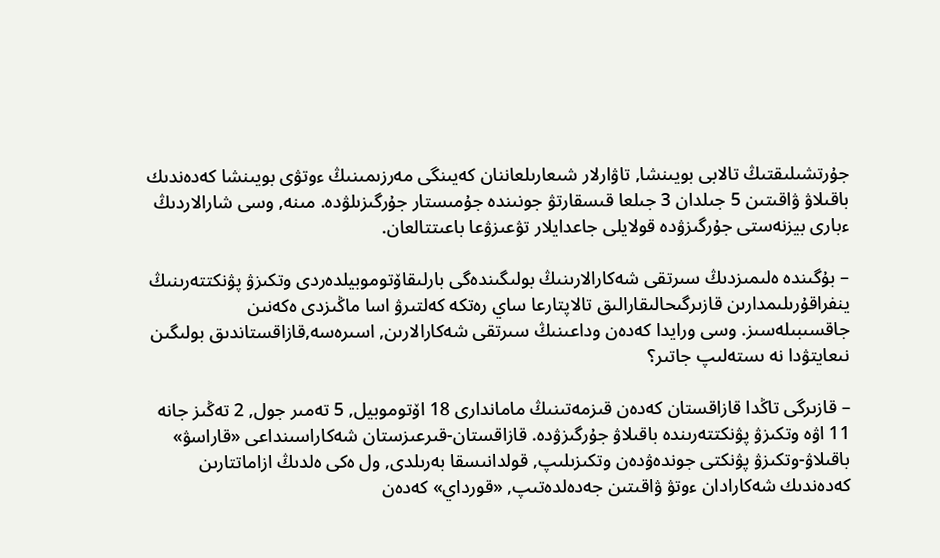جۇرتشىلىقتىڭ تالابى بويىنشا, تاۋارلار شىعارىلعاننان كەيىنگى مەرزىمىنىڭ ءوتۋى بويىنشا كەدەندىك باقىلاۋ ۋاقىتىن 5 جىلدان 3 جىلعا قىسقارتۋ جونىندە جۇمىستار جۇرگىزىلۋدە. مىنە, وسى شارالاردىڭ ءبارى بيزنەستى جۇرگىزۋدە قولايلى جاعدايلار تۋعىزۋعا باعىتتالعان.

– بۇگىندە ەلىمىزدىڭ سىرتقى شەكارالارىنىڭ بولىگىندەگى بارلىقاۆتوموبيلدەردى وتكىزۋ پۋنكتتەرىنىڭ ينفراقۇرىلىمدارىن قازىرگىحالىقارالىق تالاپتارعا ساي رەتكە كەلتىرۋ اسا ماڭىزدى ەكەنىن جاقسىبىلەسىز. وسى ورايدا كەدەن وداعىنىڭ سىرتقى شەكارالارىن, اسىرەسە,قازاقستاندىق بولىگىن نىعايتۋدا نە ىستەلىپ جاتىر؟

– قازىرگى تاڭدا قازاقستان كەدەن قىزمەتىنىڭ ماماندارى 18 اۆتوموبيل, 5 تەمىر جول, 2 تەڭىز جانە 11 اۋە وتكىزۋ پۋنكتتەرىندە باقىلاۋ جۇرگىزۋدە. قازاقستان-قىرعىزستان شەكاراسىنداعى «قاراسۋ» باقىلاۋ-وتكىزۋ پۋنكتى جوندەۋدەن وتكىزىلىپ, قولدانىسقا بەرىلدى, ول ەكى ەلدىڭ ازاماتتارىن كەدەندىك شەكارادان ءوتۋ ۋاقىتىن جەدەلدەتىپ, «قورداي» كەدەن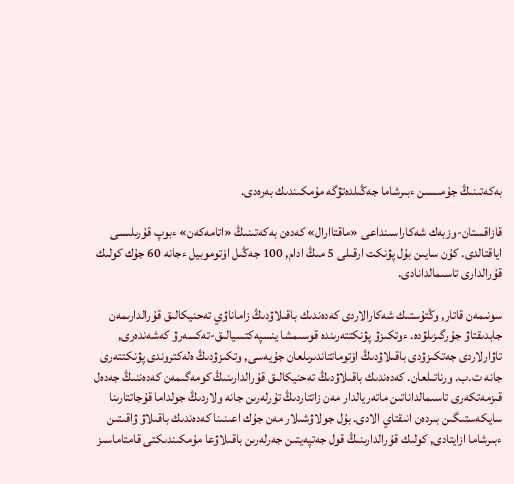بەكەتىنىڭ جۇمىسىن ءبىرشاما جەڭىلدەتۋگە مۇمكىندىك بەرەدى.

قازاقستان-وزبەك شەكاراسىنداعى «ماقتاارال» كەدەن بەكەتىنىڭ «اتامەكەن» ءبوپ قۇرىلىسى اياقتالدى. كۇن سايىن بۇل پۋنكت ارقىلى 5 مىڭ ادام, 100 جەڭىل اۆتوموبيل ءجانە 60 جۇك كولىك قۇرالدارى تاسىمالدانادى.

سونىمەن قاتار, وڭتۇستىك شەكارالاردى كەدەندىك باقىلاۋدىڭ زاماناۋي تەحنيكالىق قۇرالدارىمەن جابدىقتاۋ جۇرگىزىلۋدە. ءوتكىزۋ پۋنكتتەرىندە قوسىمشا ينسپەكتسيالىق-تەكسەرۋ كەشەندەرى, تاۋارلاردى جەتكىزۋدى باقىلاۋدىڭ اۆتوماتتاندىرىلعان جۇيەسى, وتكىزۋدىڭ ەلەكتروندى پۋنكتتەرى جانە ت.ب. ورناتىلعان. كەدەندىك باقىلاۋدىڭ تەحنيكالىق قۇرالدارىنىڭ كومەگىمەن كەدەننىڭ جەدەل قىزمەتكەرى تاسىمالداناتىن ماتەريالدار مەن زاتتاردىڭ تۇرلەرىن جانە ولاردىڭ جولداما قۇجاتتارىنا سايكەستىگىن بىردەن انىقتاي الادى. بۇل جولاۋشىلار مەن جۇك اعىنىنا كەدەندىك باقىلاۋ ۋاقىتىن ءبىرشاما ازايتادى, كولىك قۇرالدارىنىڭ قول جەتپەيتىن جەرلەرىن باقىلاۋعا مۇمكىندىكتى قامتاماسىز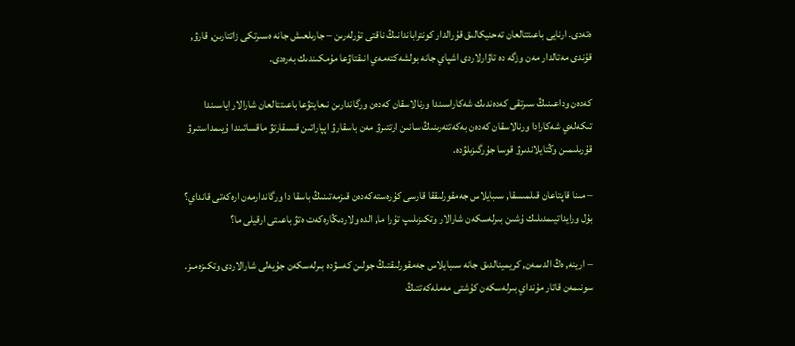ەتەدى. ارنايى باعىتتالعان تەحنيكالىق قۇرالدار كونتراباندانىڭ ناقتى تۇرلەرىن – جارىلعىش جانە ەسىرتكى زاتتارىن, قارۋ, قۇندى مەتالدار مەن وزگە دە تاۋارلاردى اشپاي جانە بولشەكتەمەي انىقتاۋعا مۇمكىندىك بەرەدى.

كەدەن وداعىنىڭ سىرتقى كەدەندىك شەكاراسىندا ورنالاسقان كەدەن ورگاندارىن نىعايتۋعا باعىتتالعان شارالار اياسىندا تىكەلەي شەكارادا ورنالاسقان كەدەن بەكەتتەرىنىڭ سانىن ارتتىرۋ مەن باسقارۋ اپپاراتىن قىسقارتۋ ماقساتىندا ۇيىمداستىرۋ قۇرىلىمىن وڭتايلاندىرۋ قوسا جۇرگىزىلۋدە.

– مىنا قاپتاعان قىلمىسقا, سىبايلاس جەمقورلىققا قارسى كۇرەستەكەدەن قىزمەتىنىڭ باسقا دا ورگاندارمەن ارەكەتى قانداي؟ بۇل ورايداتيىمدىلىك ۇشىن بىرلەسكەن شارالار وتكىزىلىپ تۇرا ما, الدە ولاردىڭارەكەت ەتۋ باعىتى ارقيلى ما؟

– ارينە, ەڭ الدىمەن, كريمينالدىق جانە سىبايلاس جەمقورلىقتىڭ جولىن كەسۋدە بىرلەسكەن جۇيەلى شارالاردى وتكىزەمىز. سونىمەن قاتار مۇنداي بىرلەسكەن كۇشتى مەملەكەتتىڭ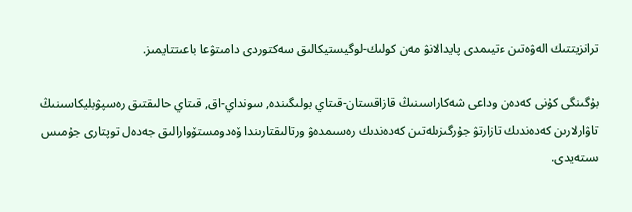ترانزيتتىك الەۋەتىن ءتيىمدى پايدالانۋ مەن كولىك-لوگيستيكالىق سەكتوردى دامىتۋعا باعىتتايمىز.

بۇگىنگى كۇنى كەدەن وداعى شەكاراسىنىڭ قازاقستان-قىتاي بولىگىندە, سونداي-اق, قىتاي حالىقتىق رەسپۋبليكاسىنىڭ تاۋارلارىن كەدەندىك تازارتۋ جۇرگىزىلەتىن كەدەندىك رەسىمدەۋ ورتالىقتارىندا ۆەدومستۆوارالىق جەدەل توپتارى جۇمىس ىستەيدى.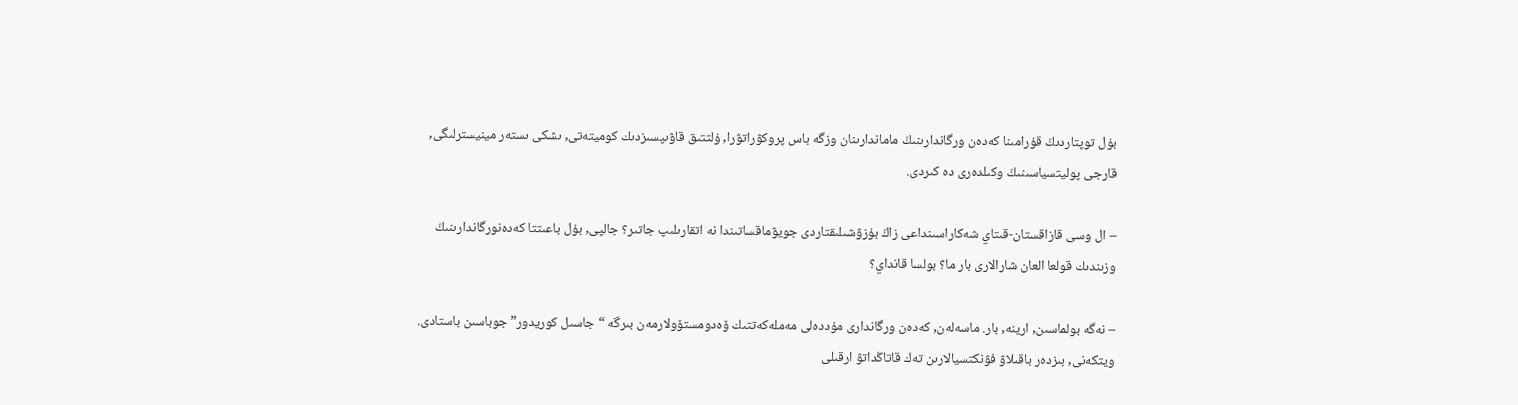بۇل توپتاردىڭ قۇرامىنا كەدەن ورگاندارىنىڭ ماماندارىنان وزگە باس پروكۋراتۋرا, ۇلتتىق قاۋىپسىزدىك كوميتەتى, ىشكى ىستەر مينيسترلىگى, قارجى پوليتسياسىنىڭ وكىلدەرى دە كىردى.

– ال وسى قازاقستان-قىتاي شەكاراسىنداعى زاڭ بۇزۋشىلىقتاردى جويۋماقساتىندا نە اتقارىلىپ جاتىر؟ جالپى, بۇل باعىتتا كەدەنورگاندارىنىڭ وزىندىك قولعا العان شارالارى بار ما؟ بولسا قانداي؟

– نەگە بولماسىن, ارينە, بار. ماسەلەن, كەدەن ورگاندارى مۇددەلى مەملەكەتتىك ۆەدومستۆولارمەن بىرگە “جاسىل كوريدور” جوباسىن باستادى. ويتكەنى, بىزدەر باقىلاۋ فۋنكتسيالارىن تەك قاتاڭداتۋ ارقىلى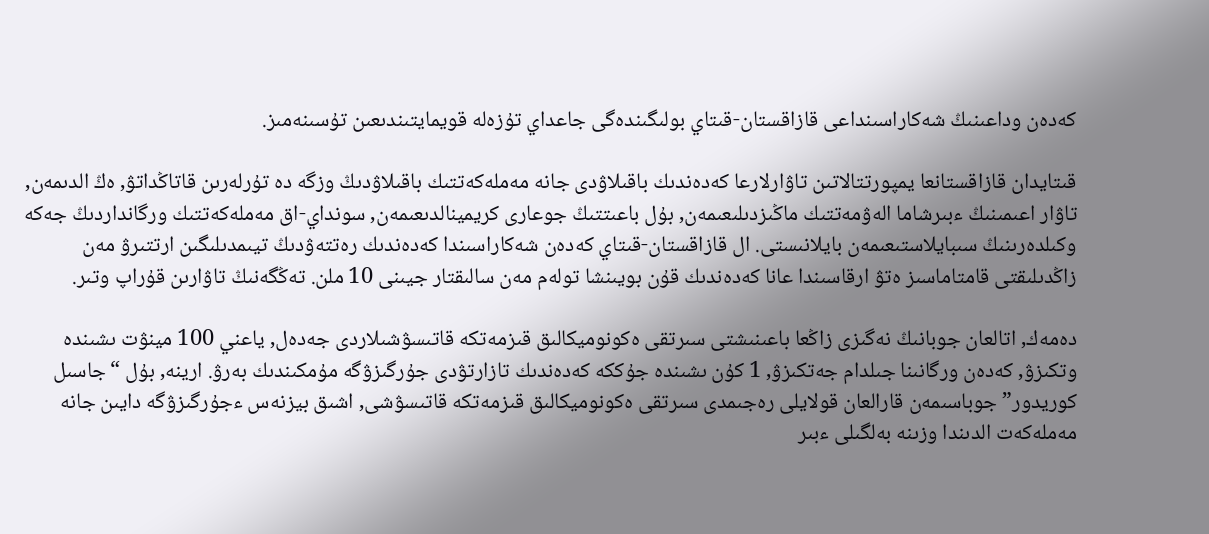كەدەن وداعىنىڭ شەكاراسىنداعى قازاقستان-قىتاي بولىگىندەگى جاعداي تۇزەلە قويمايتىندىعىن تۇسىنەمىز.

قىتايدان قازاقستانعا يمپورتتالاتىن تاۋارلارعا كەدەندىك باقىلاۋدى جانە مەملەكەتتىك باقىلاۋدىڭ وزگە دە تۇرلەرىن قاتاڭداتۋ, ەڭ الدىمەن, تاۋار اعىمىنىڭ ءبىرشاما الەۋمەتتىك ماڭىزدىلىعىمەن, بۇل باعىتتىڭ جوعارى كريمينالدىعىمەن, سونداي-اق مەملەكەتتىك ورگانداردىڭ جەكە وكىلدەرىنىڭ سىبايلاستىعىمەن بايلانىستى. ال قازاقستان-قىتاي كەدەن شەكاراسىندا كەدەندىك رەتتەۋدىڭ تيىمدىلىگىن ارتتىرۋ مەن زاڭدىلىقتى قامتاماسىز ەتۋ ارقاسىندا عانا كەدەندىك قۇن بويىنشا تولەم مەن سالىقتار جيىنى 10 ملن. تەڭگەنىڭ تاۋارىن قۇراپ وتىر.

دەمەك, اتالعان جوبانىڭ نەگىزى زاڭعا باعىنىشتى سىرتقى ەكونوميكالىق قىزمەتكە قاتىسۋشىلاردى جەدەل, ياعني 100 مينۋت ىشىندە وتكىزۋ, كەدەن ورگانىنا جىلدام جەتكىزۋ, 1 كۇن ىشىندە جۇككە كەدەندىك تازارتۋدى جۇرگىزۋگە مۇمكىندىك بەرۋ. ارينە, بۇل “جاسىل كوريدور” جوباسىمەن قارالعان قولايلى رەجىمدى سىرتقى ەكونوميكالىق قىزمەتكە قاتىسۋشى, اشىق بيزنەس ءجۇرگىزۋگە دايىن جانە مەملەكەت الدىندا وزىنە بەلگىلى ءبىر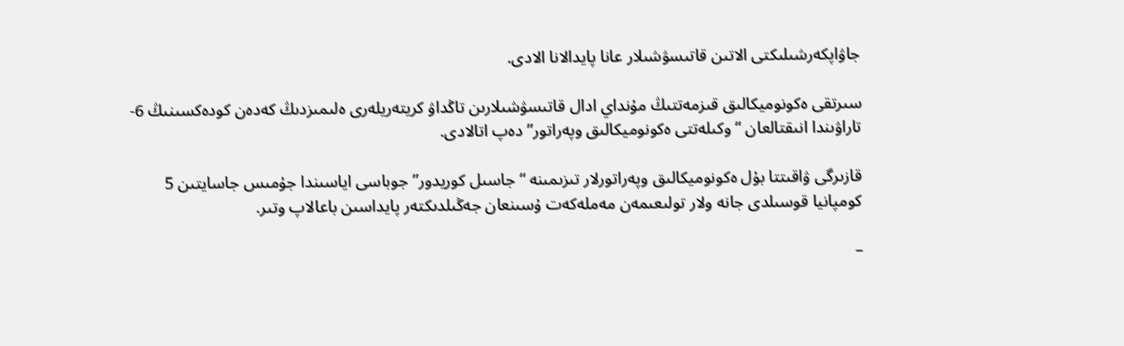جاۋاپكەرشىلىكتى الاتىن قاتىسۋشىلار عانا پايدالانا الادى.

سىرتقى ەكونوميكالىق قىزمەتتىڭ مۇنداي ادال قاتىسۋشىلارىن تاڭداۋ كريتەريلەرى ەلىمىزدىڭ كەدەن كودەكسىنىڭ 6-تاراۋىندا انىقتالعان “وكىلەتتى ەكونوميكالىق وپەراتور” دەپ اتالادى.

قازىرگى ۋاقىتتا بۇل ەكونوميكالىق وپەراتورلار تىزىمىنە “جاسىل كوريدور” جوباسى اياسىندا جۇمىس جاسايتىن 5 كومپانيا قوسىلدى جانە ولار تولىعىمەن مەملەكەت ۇسىنعان جەڭىلدىكتەر پايداسىن باعالاپ وتىر.

–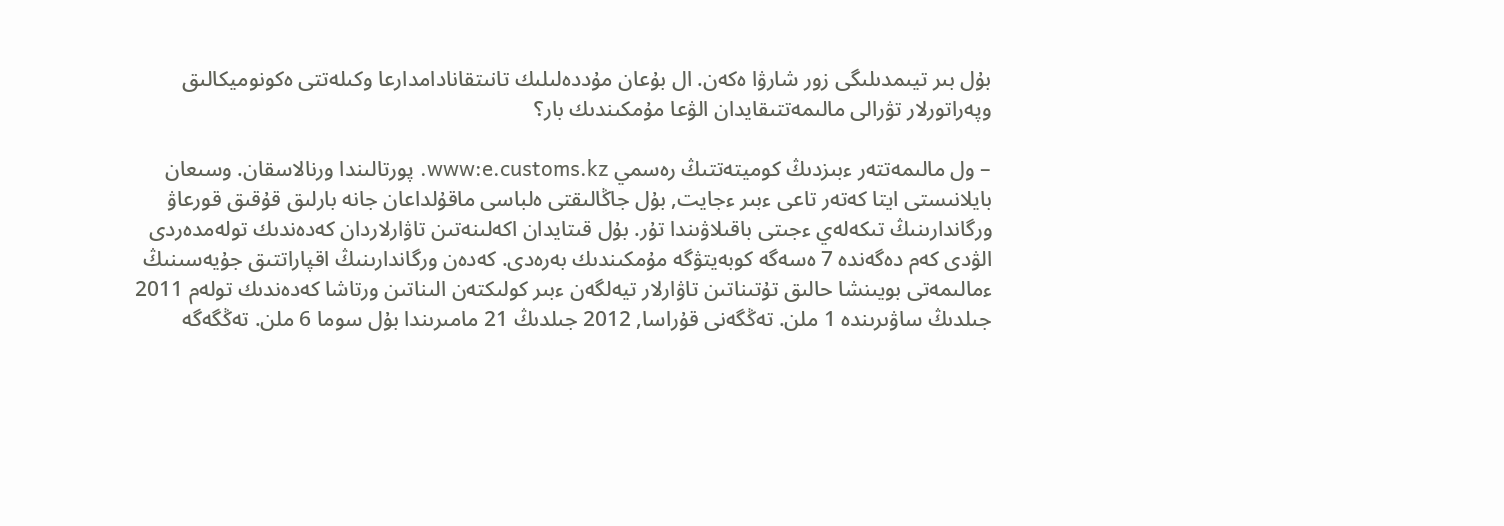بۇل بىر تيىمدىلىگى زور شارۋا ەكەن. ال بۇعان مۇددەلىلىك تانىتقانادامدارعا وكىلەتتى ەكونوميكالىق وپەراتورلار تۋرالى مالىمەتتىقايدان الۋعا مۇمكىندىك بار؟

– ول مالىمەتتەر ءبىزدىڭ كوميتەتتىڭ رەسمي www:e.customs.kz. پورتالىندا ورنالاسقان. وسىعان بايلانىستى ايتا كەتەر تاعى ءبىر ءجايت, بۇل جاڭالىقتى ەلباسى ماقۇلداعان جانە بارلىق قۇقىق قورعاۋ ورگاندارىنىڭ تىكەلەي ءجىتى باقىلاۋىندا تۇر. بۇل قىتايدان اكەلىنەتىن تاۋارلاردان كەدەندىك تولەمدەردى الۋدى كەم دەگەندە 7 ەسەگە كوبەيتۋگە مۇمكىندىك بەرەدى. كەدەن ورگاندارىنىڭ اقپاراتتىق جۇيەسىنىڭ ءمالىمەتى بويىنشا حالىق تۇتىناتىن تاۋارلار تيەلگەن ءبىر كولىكتەن الىناتىن ورتاشا كەدەندىك تولەم 2011 جىلدىڭ ساۋىرىندە 1 ملن. تەڭگەنى قۇراسا, 2012 جىلدىڭ 21 مامىرىندا بۇل سوما 6 ملن. تەڭگەگە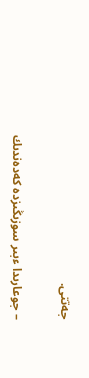جەتتى.

– جوعارىدا ءبىر سوزىڭىزدە كەدەندىك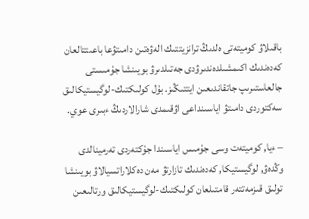باقىلاۋ كوميتەتى ەلدىڭ ترانزيتتىك الەۋەتىن دامىتۋعا باعىتتالعان كەدەندىك اكىمشىلدەندىرۋدى جەتىلدىرۋ بويىنشا جۇمىستى جالعاستىرىپ جاتقاندىعىن ايتتىڭىز. بۇل كولىكتىك-لوگيستيكالىق سەكتوردى دامىتۋ اياسىنداعى اۋقىمدى شارالاردىڭ ءبىرى عوي.

– ءيا, كوميتەت وسى جۇمىس اياسىندا جۇكتەردى تەرمينالدى وڭدەۋ, لوگيستيكا, كەدەندىك تازارتۋ مەن دەكلاراتسيالاۋ بويىنشا تولىق قىزمەتتەر قامتىلعان كولىكتىك-لوگيستيكالىق ورتالىعىن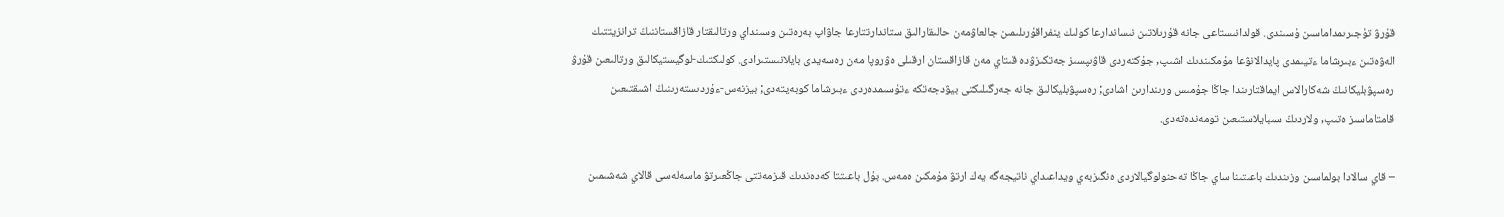قۇرۋ تۇجىرىمداماسىن ۇسىندى. قولدانىستاعى جانە قۇرىلاتىن نىساندارعا كولىك ينفراقۇرىلىمىن جالعاۋمەن حالىقارالىق ستاندارتتارعا جاۋاپ بەرەتىن وسىنداي ورتالىقتار قازاقستاننىڭ ترانزيتتىك الەۋەتىن ءبىرشاما ءتيىمدى پايدالانۋعا مۇمكىندىك اشىپ, جۇكتەردى قاۋىپسىز جەتكىزۋدە قىتاي مەن قازاقستان ارقىلى ەۋروپا مەن رەسەيدى بايلانىستىرادى. كولىكتىك-لوگيستيكالىق ورتالىعىن قۇرۋ رەسپۋبليكانىڭ شەكارالاس ايماقتارىندا جاڭا جۇمىس ورىندارىن اشادى; رەسپۋبليكالىق جانە جەرگىلىكتى بيۋدجەتكە ءتۇسىمدەردى ءبىرشاما كوبەيتەدى; بيزنەس-ءۇردىستەرىنىڭ اشىقتىعىن قامتاماسىز ەتىپ, ولاردىڭ سىبايلاستىعىن تومەندەتەدى.

– قاي سالادا بولماسىن وزىندىك باعىتىنا ساي جاڭا تەحنولوگيالاردى ەنگىزبەي ويداعىداي ناتيجەگە يەك ارتۋ مۇمكىن ەمەس. بۇل باعىتتا كەدەندىك قىزمەتتى جاڭعىرتۋ ماسەلەسى قالاي شەشىمىن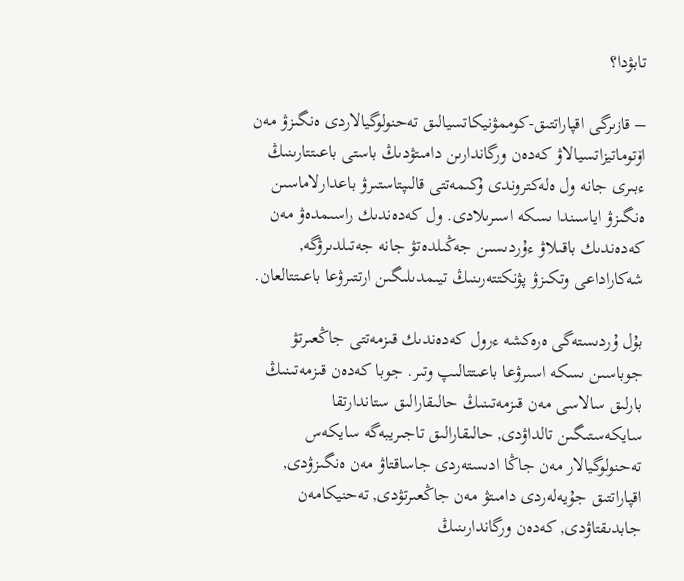تابۋدا؟

– قازىرگى اقپاراتتىق-كوممۋنيكاتسيالىق تەحنولوگيالاردى ەنگىزۋ مەن اۆتوماتيزاتسيالاۋ كەدەن ورگاندارىن دامىتۋدىڭ باستى باعىتتارىنىڭ ءبىرى جانە ول ەلەكتروندى ۇكىمەتتى قالىپتاستىرۋ باعدارلاماسىن ەنگىزۋ اياسىندا ىسكە اسىرىلادى. ول كەدەندىك راسىمدەۋ مەن كەدەندىك باقىلاۋ ءۇردىسىن جەڭىلدەتۋ جانە جەتىلدىرۋگە, شەكاراداعى وتكىزۋ پۋنكتتەرىنىڭ تيىمدىلىگىن ارتتىرۋعا باعىتتالعان.

بۇل ۇردىستەگى ەرەكشە ءرول كەدەندىك قىزمەتتى جاڭعىرتۋ جوباسىن ىسكە اسىرۋعا باعىتتالىپ وتىر. جوبا كەدەن قىزمەتىنىڭ بارلىق سالاسى مەن قىزمەتىنىڭ حالىقارالىق ستاندارتقا سايكەستىگىن تالداۋدى, حالىقارالىق تاجىريبەگە سايكەس تەحنولوگيالار مەن جاڭا ادىستەردى جاساقتاۋ مەن ەنگىزۋدى, اقپاراتتىق جۇيەلەردى دامىتۋ مەن جاڭعىرتۋدى, تەحنيكامەن جابدىقتاۋدى, كەدەن ورگاندارىنىڭ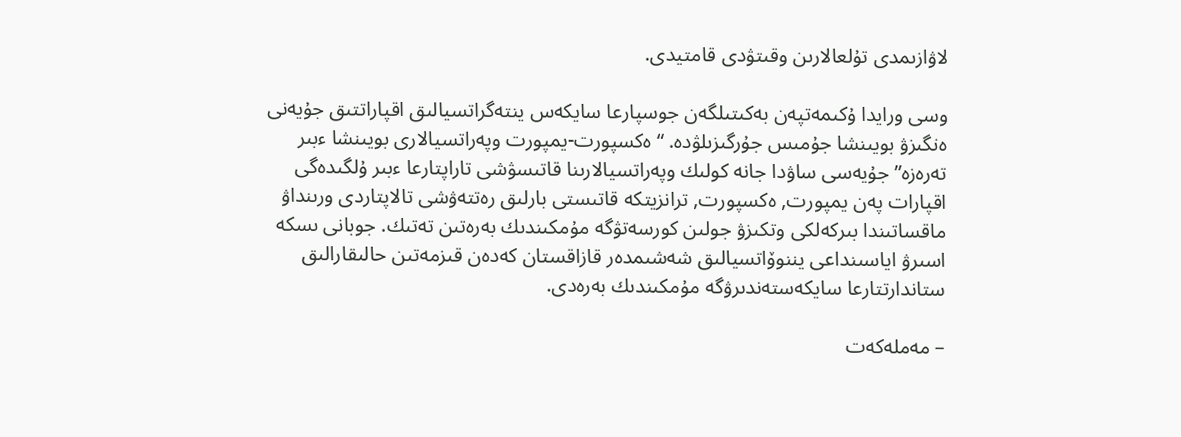لاۋازىمدى تۇلعالارىن وقىتۋدى قامتيدى.

وسى ورايدا ۇكىمەتپەن بەكىتىلگەن جوسپارعا سايكەس ينتەگراتسيالىق اقپاراتتىق جۇيەنى ەنگىزۋ بويىنشا جۇمىس جۇرگىزىلۋدە. “ەكسپورت-يمپورت وپەراتسيالارى بويىنشا ءبىر تەرەزە” جۇيەسى ساۋدا جانە كولىك وپەراتسيالارىنا قاتىسۋشى تاراپتارعا ءبىر ۇلگىدەگى اقپارات پەن يمپورت, ەكسپورت, ترانزيتكە قاتىستى بارلىق رەتتەۋشى تالاپتاردى ورىنداۋ ماقساتىندا بىركەلكى وتكىزۋ جولىن كورسەتۋگە مۇمكىندىك بەرەتىن تەتىك. جوبانى ىسكە اسىرۋ اياسىنداعى يننوۆاتسيالىق شەشىمدەر قازاقستان كەدەن قىزمەتىن حالىقارالىق ستاندارتتارعا سايكەستەندىرۋگە مۇمكىندىك بەرەدى.

– مەملەكەت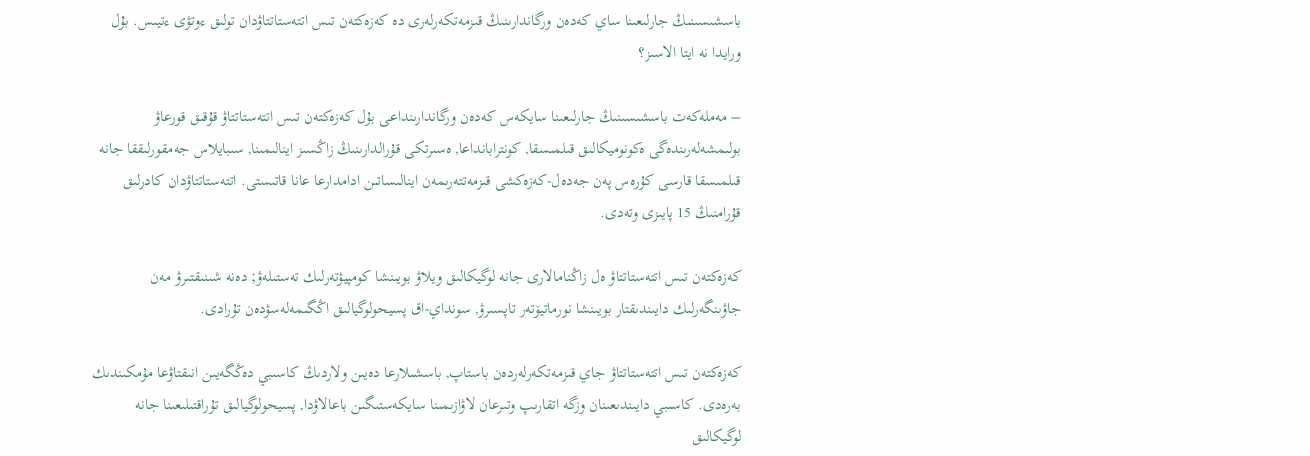باسشىسىنىڭ جارلىعىنا ساي كەدەن ورگاندارىنىڭ قىزمەتكەرلەرى دە كەزەكتەن تىس اتتەستاتتاۋدان تولىق ءوتۋى ءتيىس. بۇل ورايدا نە ايتا الاسىز؟

– مەملەكەت باسشىسىنىڭ جارلىعىنا سايكەس كەدەن ورگاندارىنداعى بۇل كەزەكتەن تىس اتتەستاتتاۋ قۇقىق قورعاۋ بولىمشەلەرىندەگى ەكونوميكالىق قىلمىسقا, كونترابانداعا, ەسىرتكى قۇرالدارىنىڭ زاڭسىز اينالىمىنا, سىبايلاس جەمقورلىققا جانە قىلمىسقا قارسى كۇرەس پەن جەدەل-كەزەكشى قىزمەتتەرىمەن اينالىساتىن ادامدارعا عانا قاتىستى. اتتەستاتتاۋدان كادرلىق قۇرامنىڭ 15 پايىزى وتەدى.

كەزەكتەن تىس اتتەستاتتاۋ ەل زاڭنامالارى جانە لوگيكالىق ويلاۋ بويىنشا كومپيۋتەرلىك تەستىلەۋ; دەنە شىنىقتىرۋ مەن جاۋىنگەرلىك دايىندىقتار بويىنشا نورماتيۆتەر تاپسىرۋ, سونداي-اق پسيحولوگيالىق اڭگىمەلەسۋدەن تۇرادى.

كەزەكتەن تىس اتتەستاتتاۋ جاي قىزمەتكەرلەردەن باستاپ, باسشىلارعا دەيىن ولاردىڭ كاسىبي دەڭگەيىن انىقتاۋعا مۇمكىندىك بەرەدى. كاسىبي دايىندىعىنان وزگە اتقارىپ وتىرعان لاۋازىمىنا سايكەستىگىن باعالاۋدا, پسيحولوگيالىق تۇراقتىلىعىنا جانە لوگيكالىق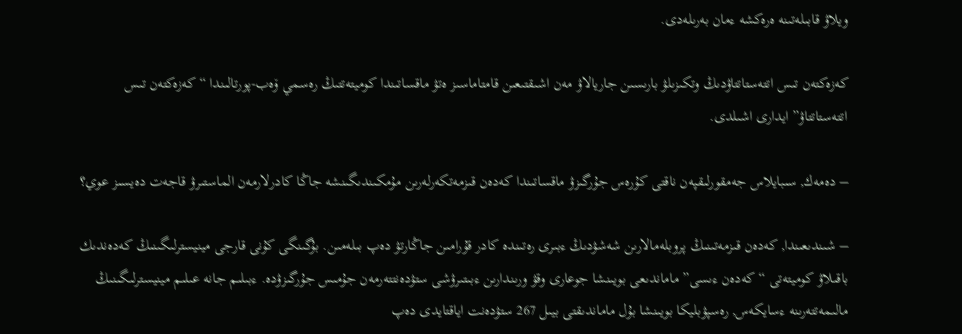ويلاۋ قابىلەتىنە ەرەكشە ءمان بەرىلەدى.

كەزەكتەن تىس اتتەستاتتاۋدىڭ وتكىزىلۋ بارىسىن جاريالاۋ مەن اشىقتىعىن قامتاماسىز ەتۋ ماقساتىندا كوميتەتتىڭ رەسمي ۆەب-پورتالىندا “كەزەكتەن تىس اتتەستاتتاۋ” ايدارى اشىلدى.

– دەمەك, سىبايلاس جەمقورلىقپەن ناقتى كۇرەس جۇرگىزۋ ماقساتىندا كەدەن قىزمەتكەرلەرىن مۇمكىندىگىنشە جاڭا كادرلارمەن الماستىرۋ قاجەت دەيسىز عوي؟

– شىندىعىندا, كەدەن قىزمەتىنىڭ پروبلەمالارىن شەشۋدىڭ ءبىرى رەتىندە كادر قۇرامىن جاڭارتۋ دەپ بىلەمىن. بۇگىنگى كۇنى قارجى مينيسترلىگىنىڭ كەدەندىك باقىلاۋ كوميتەتى “كەدەن ءىسى” ماماندىعى بويىنشا جوعارى وقۋ ورىندارىن ءبىتىرۋشى ستۋدەنتتەرمەن جۇمىس جۇرگىزۋدە. ءبىلىم جانە عىلىم مينيسترلىگىنىڭ مالىمەتتەرىنە ءسايكەس, رەسپۋبليكا بويىنشا بۇل ماماندىقتى بيىل 267 ستۋدەنت اياقتايدى دەپ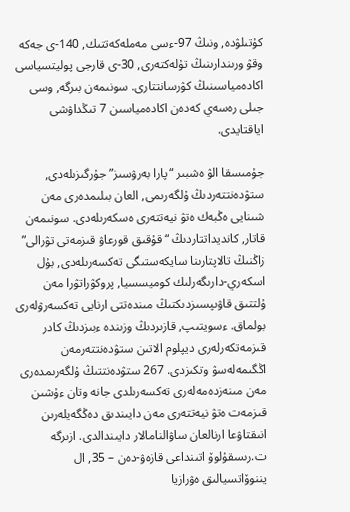كۇتىلۋدە, ونىڭ 97-ءسى مەملەكەتتىك, 140-ى جەكە وقۋ ورىندارىنىڭ تۇلەكتەرى, 30-ى قارجى پوليتسياسى اكادەمياسىنىڭ كۋرسانتتارى. سونىمەن بىرگە, وسى جىلى رەسەي كەدەن اكادەمياسىن 7 تىڭداۋشى اياقتايدى.

جۇمىسقا الۋ ەشبىر “پارا بەرۋسىز” جۇرگىزىلەدى, ستۋدەنتتەردىڭ ۇلگەرىمى, العان بىلىمدەرى مەن شىنايى ەڭبەك ەتۋ نيەتتەرى ەسكەرىلەدى. سونىمەن قاتار, كانديداتتاردىڭ “قۇقىق قورعاۋ قىزمەتى تۋرالى” زاڭنىڭ تالاپتارىنا سايكەستىگى تەكسەرىلەدى, بۇل اسكەري-دارىگەرلىك كوميسسيا, پروكۋراتۋرا مەن ۇلتتىق قاۋىپسىزدىكتىڭ مىندەتتى ارنايى تەكسەرۋلەرى بولماق. ءسويتىپ, قازىردىڭ وزىندە ءبىزدىڭ كادر قىزمەتكەرلەرى ديپلوم الاتىن ستۋدەنتتەرمەن اڭگىمەلەسۋ وتكىزدى. 267 ستۋدەنتتىڭ ۇلگەرىمدەرى مەن مىنەزدەمەلەرى تەكسەرىلدى جانە وتان ءۇشىن قىزمەت ەتۋ نيەتتەرى مەن دايىندىق دەڭگەيلەرىن انىقتاۋعا ارنالعان ساۋالنامالار دايىندالدى. ازىرگە ت.رىسقۇلوۆ اتىنداعى قازەۋ-دەن – 35, ال يننوۆاتسيالىق ەۋرازيا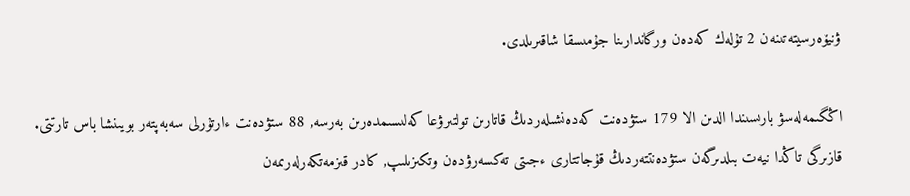ۋنيۆەرسيتەتىنەن 2 تۇلەك كەدەن ورگاندارىنا جۇمىسقا شاقىرىلدى.

اڭگىمەلەسۋ بارىسىندا الدىن الا 179 ستۋدەنت كەدەنشىلەردىڭ قاتارىن تولتىرۋعا كەلىسىمدەرىن بەرسە, 88 ستۋدەنت ءارتۇرلى سەبەپتەر بويىنشا باس تارتتى. قازىرگى تاڭدا نيەت بىلدىرگەن ستۋدەنتتەردىڭ قۇجاتتارى ءجىتى تەكسەرۋدەن وتكىزىلىپ, كادر قىزمەتكەرلەرىمەن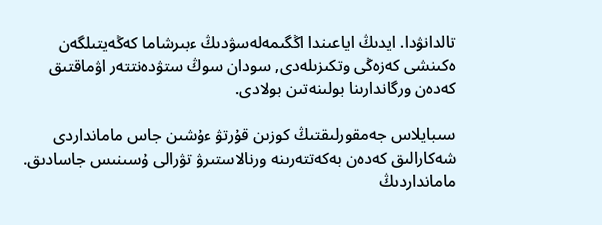تالدانۋدا. ايدىڭ اياعىندا اڭگىمەلەسۋدىڭ ءبىرشاما كەڭەيتىلگەن ەكىنشى كەزەڭى وتكىزىلەدى, سودان سوڭ ستۋدەنتتەر اۋماقتىق كەدەن ورگاندارىنا بولىنەتىن بولادى.

سىبايلاس جەمقورلىقتىڭ كوزىن قۇرتۋ ءۇشىن جاس مامانداردى شەكارالىق كەدەن بەكەتتەرىنە ورنالاستىرۋ تۋرالى ۇسىنىس جاسادىق. مامانداردىڭ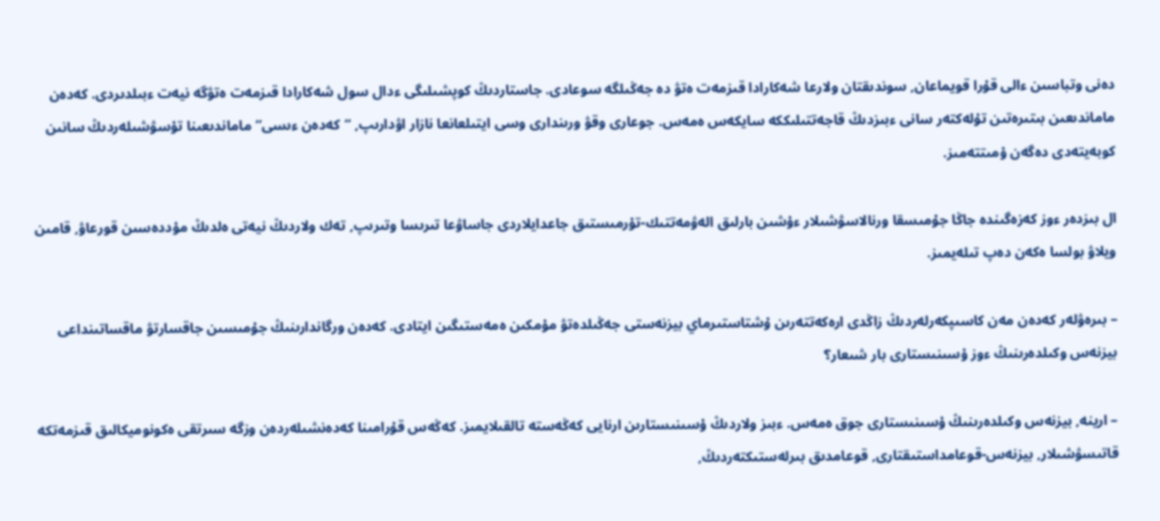دەنى وتباسىن ءالى قۇرا قويماعان, سوندىقتان ولارعا شەكارادا قىزمەت ەتۋ دە جەڭىلگە سوعادى. جاستاردىڭ كوپشىلىگى ءدال سول شەكارادا قىزمەت ەتۋگە نيەت ءبىلدىردى. كەدەن ماماندىعىن بىتىرەتىن تۇلەكتەر سانى ءبىزدىڭ قاجەتتىلىككە سايكەس ەمەس. جوعارى وقۋ ورىندارى وسى ايتىلعانعا نازار اۋدارىپ, “كەدەن ءىسى” ماماندىعىنا تۇسۋشىلەردىڭ سانىن كوبەيتەدى دەگەن ۇمىتتەمىز.

ال بىزدەر ءوز كەزەگىندە جاڭا جۇمىسقا ورنالاسۋشىلار ءۇشىن بارلىق الەۋمەتتىك-تۇرمىستىق جاعدايلاردى جاساۋعا تىرىسا وتىرىپ, تەك ولاردىڭ نيەتى ەلدىڭ مۇددەسىن قورعاۋ, قامىن ويلاۋ بولسا ەكەن دەپ تىلەيمىز.

– بىرەۋلەر كەدەن مەن كاسىپكەرلەردىڭ زاڭدى ارەكەتتەرىن ۇشتاستىرماي بيزنەستى جەڭىلدەتۋ مۇمكىن ەمەستىگىن ايتادى. كەدەن ورگاندارىنىڭ جۇمىسىن جاقسارتۋ ماقساتىنداعى بيزنەس وكىلدەرىنىڭ ءوز ۇسىنىستارى بار شىعار؟

– ارينە, بيزنەس وكىلدەرىنىڭ ۇسىنىستارى جوق ەمەس. ءبىز ولاردىڭ ۇسىنىستارىن ارنايى كەڭەستە تالقىلايمىز. كەڭەس قۇرامىنا كەدەنشىلەردەن وزگە سىرتقى ەكونوميكالىق قىزمەتكە قاتىسۋشىلار, بيزنەس-قوعامداستىقتارى, قوعامدىق بىرلەستىكتەردىڭ,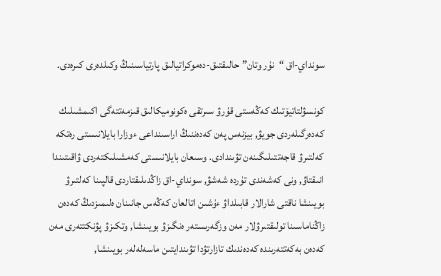سونداي-اق “نۇر وتان” حالىقتىق-دەموكراتيالىق پارتياسىنىڭ وكىلدەرى كىرەدى.

كونسۋلتاتيۆتىك كەڭەستى قۇرۋ سىرتقى ەكونوميكالىق قىزمەتتەگى اكىمشىلىك كەدەرگىلەردى جويۋ, بيزنەس پەن كەدەننىڭ اراسىنداعى ءوزارا بايلانىستى رەتكە كەلتىرۋ قاجەتتىلىگىنەن تۋىندادى. وسىعان بايلانىستى كەمشىلىكتەردى ۋاقىتىندا انىقتاۋ, ونى كەشەندى تۇردە شەشۋ, سونداي-اق زاڭدىلىقتاردى قالپىنا كەلتىرۋ بويىنشا ناقتى شارالار قابىلداۋ ءۇشىن اتالعان كەڭەس جانىنان ەلىمىزدىڭ كەدەن زاڭناماسىنا تولىقتىرۋلار مەن وزگەرىستەر ەنگىزۋ بويىنشا, وتكىزۋ پۋنكتتەرى مەن كەدەن بەكەتتەرىندە كەدەندىك تازارتۋدا تۋىندايتىن ماسەلەلەر بويىنشا,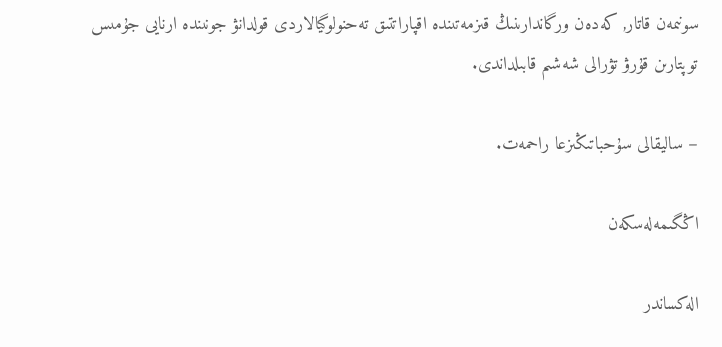سونىمەن قاتار, كەدەن ورگاندارىنىڭ قىزمەتىندە اقپاراتتىق تەحنولوگيالاردى قولدانۋ جونىندە ارنايى جۇمىس توپتارىن قۇرۋ تۋرالى شەشىم قابىلداندى.

– ساليقالى سۇحباتىڭىزعا راحمەت.

اڭگىمەلەسكەن

الەكساندر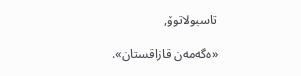تاسبولاتوۆ,

«ەگەمەن قازاقستان».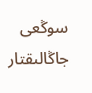سوڭعى جاڭالىقتار